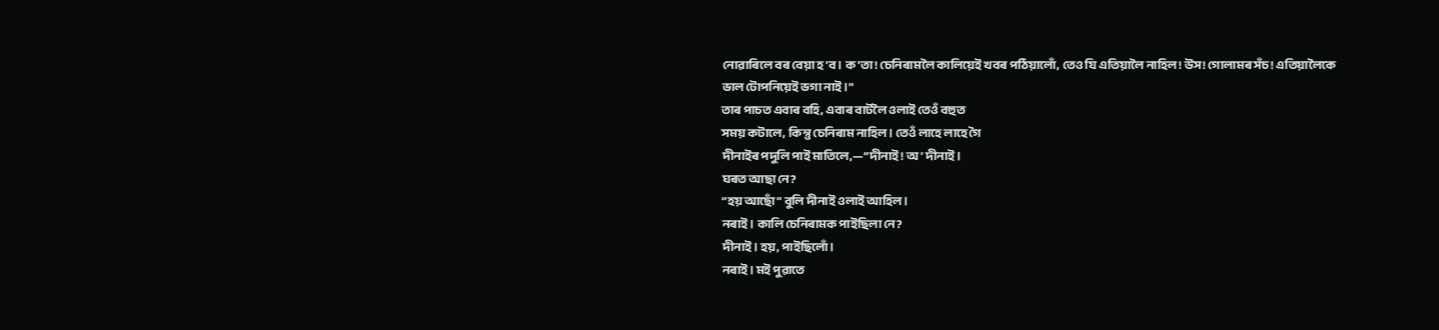নোৱাৰিলে বৰ বেয়া হ’ব। ক’তা! চেনিৰামলৈ কালিয়েই খবৰ পঠিয়ালোঁ, তেও যি এতিয়ালৈ নাহিল! উস! গোলামৰ সঁচ! এতিয়ালৈকে ভাল টোপনিয়েই ভগা নাই।”
তাৰ পাচত এবাৰ বহি, এবাৰ বাটলৈ ওলাই তেওঁ বহুত
সময় কটালে, কিন্তু চেনিৰাম নাহিল। তেওঁ লাহে লাহে গৈ
দীনাইৰ পদুলি পাই মাতিলে,—“দীনাই! অ’ দীনাই।
ঘৰত আছা নে?
“হয় আছোঁ” বুলি দীনাই ওলাই আহিল।
নৰাই। কালি চেনিৰামক পাইছিলা নে?
দীনাই। হয়, পাইছিলোঁ।
নৰাই। মই পুৱাতে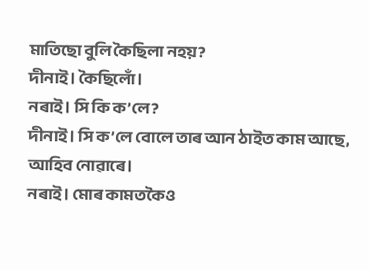মাতিছো বুলি কৈছিলা নহয়?
দীনাই। কৈছিলোঁ।
নৰাই। সি কি ক’লে?
দীনাই। সি ক’লে বোলে তাৰ আন ঠাইত কাম আছে,
আহিব নোৱাৰে।
নৰাই। মোৰ কামতকৈও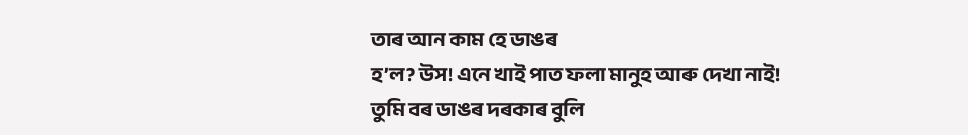তাৰ আন কাম হে ডাঙৰ
হ’ল? উস! এনে খাই পাত ফলা মানুহ আৰু দেখা নাই!
তুমি বৰ ডাঙৰ দৰকাৰ বুলি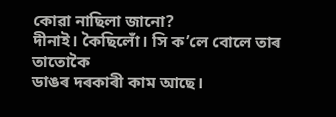কোৱা নাছিলা জানো?
দীনাই। কৈছিলোঁ। সি ক’লে বোলে তাৰ তাতোকৈ
ডাঙৰ দৰকাৰী কাম আছে।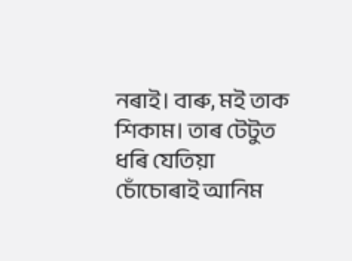নৰাই। বাৰু, মই তাক শিকাম। তাৰ টেটুত ধৰি যেতিয়া চোঁচোৰাই আনিম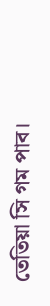তেতিয়া সি গম পাব।